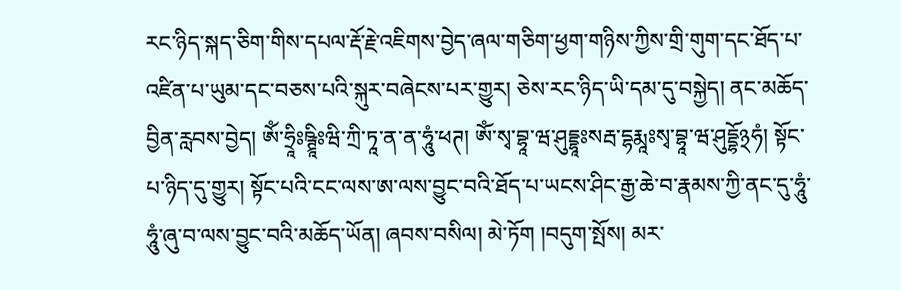རང་ཉིད་སྐད་ཅིག་གིས་དཔལ་རྡོ་རྗེ་འཇིགས་བྱེད་ཞལ་གཅིག་ཕྱག་གཉིས་ཀྱིས་གྲི་གུག་དང་ཐོད་པ་འཛིན་པ་ཡུམ་དང་བཅས་པའི་སྐུར་བཞེངས་པར་གྱུར། ཅེས་རང་ཉིད་ཡི་དམ་དུ་བསྐྱེད། ནང་མཆོད་བྱིན་རླབས་བྱེད། ཨོཾ་ཧྲཱིཿཥྚྲཱིཿཝི་ཀྲི་ཏཱ་ན་ན་ཧཱུཾ་ཕཊ། ཨོཾ་སྭ་བྷཱ་ཝ་ཤུདྡྷཱཿསརྦ་དྷརྨཱཿསྭ་བྷཱ་ཝ་ཤུདྡྷོ྅ཧཾ། སྟོང་པ་ཉིད་དུ་གྱུར། སྟོང་པའི་ངང་ལས་ཨ་ལས་བྱུང་བའི་ཐོད་པ་ཡངས་ཤིང་རྒྱ་ཆེ་བ་རྣམས་ཀྱི་ནང་དུ་ཧཱུཾ་ཧཱུཾ་ཞུ་བ་ལས་བྱུང་བའི་མཆོད་ཡོན། ཞབས་བསིལ། མེ་ཏོག །བདུག་སྤོས། མར་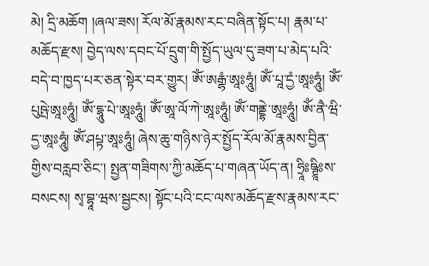མེ། དྲི་མཆོག །ཞལ་ཟས། རོལ་མོ་རྣམས་རང་བཞིན་སྟོང་པ། རྣམ་པ་མཆོད་རྫས། བྱེད་ལས་དབང་པོ་དྲུག་གི་སྤྱོད་ཡུལ་དུ་ཟག་པ་མེད་པའི་བདེ་བ་ཁྱད་པར་ཅན་སྟེར་བར་གྱུར། ༀ་ཨརྒྷཾ་ཨཱཿཧཱུཾ། ༀ་པཱ་དྱཾ་ཨཱཿཧཱུཾ། ༀ་པུཥྤེ་ཨཱཿཧཱུཾ། ༀ་དྷཱུ་པེ་ཨཱཿཧཱུཾ། ༀ་ཨཱ་ལོ་ཀེ་ཨཱཿཧཱུཾ། ༀ་གནྡྷེ་ཨཱཿཧཱུཾ། ༀ་ནཻ་ཝི་དྱ་ཨཱཿཧཱུཾ། ༀ་ཤཔྟ་ཨཱཿཧཱུཾ། ཞེས་ཆུ་གཉིས་ཉེར་སྤྱོད་རོལ་མོ་རྣམས་བྱིན་གྱིས་བརླབ་ཅིང་། སྤྱན་གཟིགས་ཀྱི་མཆོད་པ་གཞན་ཡོད་ན། ཧྲཱིཿཥྚྲཱིཿས་བསངས། སྭ་བྷཱ་ཝས་སྦྱངས། སྟོང་པའི་ངང་ལས་མཆོད་རྫས་རྣམས་རང་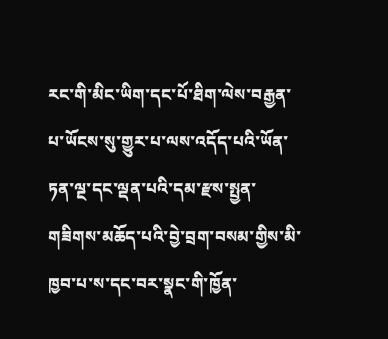རང་གི་མིང་ཡིག་དང་པོ་ཐིག་ལེས་བརྒྱན་པ་ཡོངས་སུ་གྱུར་པ་ལས་འདོད་པའི་ཡོན་ཏན་ལྔ་དང་ལྡན་པའི་དམ་རྫས་སྤྱན་གཟིགས་མཆོད་པའི་བྱེ་བྲག་བསམ་གྱིས་མི་ཁྱབ་པ་ས་དང་བར་སྣང་གི་ཁྱོན་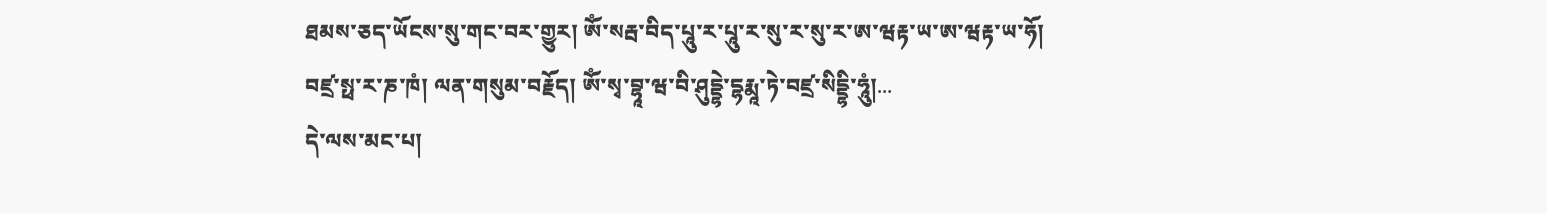ཐམས་ཅད་ཡོངས་སུ་གང་བར་གྱུར། ཨོཾ་སརྦ་བིད་པཱུ་ར་པཱུ་ར་སུ་ར་སུ་ར་ཨ་ཝརྟ་ཡ་ཨ་ཝརྟ་ཡ་ཧོ། བཛྲ་སྥ་ར་ཎ་ཁཾ། ལན་གསུམ་བརྗོད། ཨོཾ་སྭ་བྷཱ་ཝ་བི་ཤུདྡྷེ་དྷརྨཱ་ཏེ་བཛྲ་སིདྡྷི་ཧཱུཾ།...
དེ་ལས་མང་པ།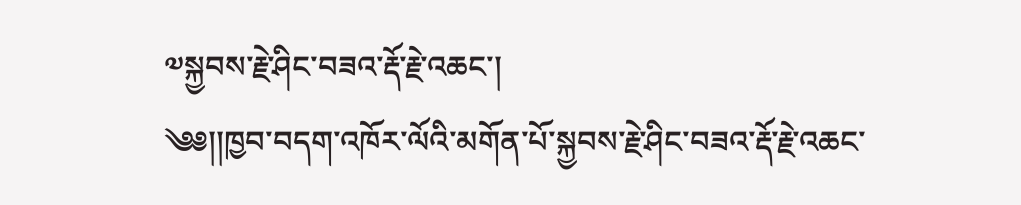༧སྐྱབས་རྗེ་ཤིང་བཟའ་རྡོ་རྗེ་འཆང་།
༄༅།།ཁྱབ་བདག་འཁོར་ལོའི་མགོན་པོ་སྐྱབས་རྗེ་ཤིང་བཟའ་རྡོ་རྗེ་འཆང་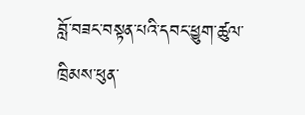བློ་བཟང་བསྟན་པའི་དབང་ཕྱུག་ཚུལ་ཁྲིམས་ཕུན་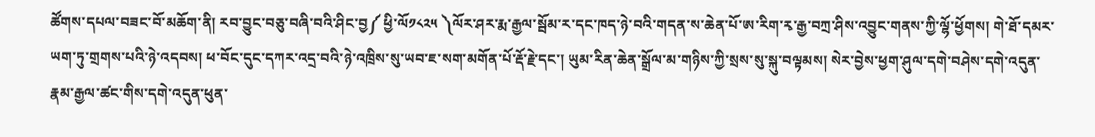ཚོགས་དཔལ་བཟང་བོ་མཆོག་ནི། རབ་བྱུང་བཅུ་བཞི་བའི་ཤིང་བྱ༼ ཕྱི་ལོ༡༨༢༥ ༽ལོར་ཤར་རྨ་རྒྱལ་སྦོམ་ར་དང་ཁད་ཉེ་བའི་གདན་ས་ཆེན་པོ་ཨ་རིག་རྭ་རྒྱ་བཀྲ་ཤིས་འབྱུང་གནས་ཀྱི་ལྷོ་ཕྱོགས། གེ་ཐོ་དམར་ཡག་ཏུ་གྲགས་པའི་ཉེ་འདབས། ཕ་བོང་དུང་དཀར་འདྲ་བའི་ཉེ་འཁྲིས་སུ་ཡབ་ཇ་སག་མགོན་པོ་རྡོ་རྗེ་དང་། ཡུམ་རིན་ཆེན་སྒྲོལ་མ་གཉིས་ཀྱི་སྲས་སུ་སྐུ་བལྟམས། སེར་བྱེས་ཕྱག་ཤུལ་དགེ་བཤེས་དགེ་འདུན་རྣམ་རྒྱལ་ཚང་གིས་དགེ་འདུན་ཕུན་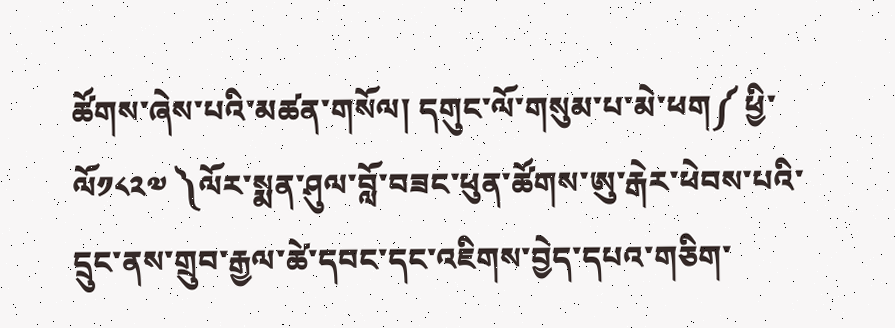ཚོགས་ཞེས་པའི་མཚན་གསོལ། དགུང་ལོ་གསུམ་པ་མེ་ཕག༼ ཕྱི་ལོ༡༨༢༧ ༽ལོར་སྨན་ཤུལ་བློ་བཟང་ཕུན་ཚོགས་ཨུ་རྒེར་ཕེབས་པའི་དྲུང་ནས་གྲུབ་རྒྱལ་ཚེ་དབང་དང་འཇིགས་བྱེད་དཔའ་གཅིག་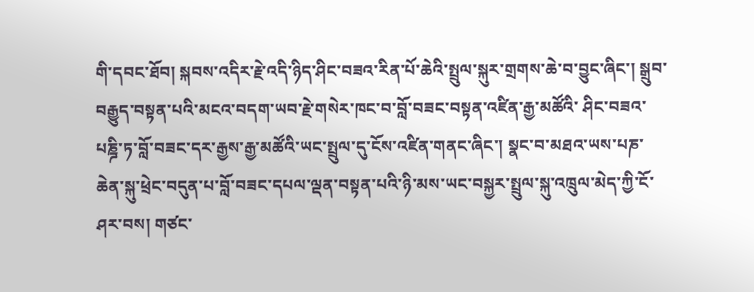གི་དབང་ཐོབ། སྐབས་འདིར་རྗེ་འདི་ཉིད་ཤིང་བཟའ་རིན་པོ་ཆེའི་སྤྲུལ་སྐུར་གྲགས་ཆེ་བ་བྱུང་ཞིང་། སྒྲུབ་ བརྒྱུད་བསྟན་པའི་མངའ་བདག་ཡབ་རྗེ་གསེར་ཁང་བ་བློ་བཟང་བསྟན་འཛིན་རྒྱ་མཚོའི་ ཤིང་བཟའ་པཎྜི་ཏ་བློ་བཟང་དར་རྒྱས་རྒྱ་མཚོའི་ཡང་སྤྲུལ་དུ་ངོས་འཛིན་གནང་ཞིང་། སྣང་བ་མཐའ་ཡས་པཎ་ཆེན་སྐུ་ཕྲེང་བདུན་པ་བློ་བཟང་དཔལ་ལྡན་བསྟན་པའི་ཉི་མས་ཡང་བསྐྱར་སྤྲུལ་སྐུ་འཁྲུལ་མེད་ཀྱི་ངོ་ཤར་བས། གཙང་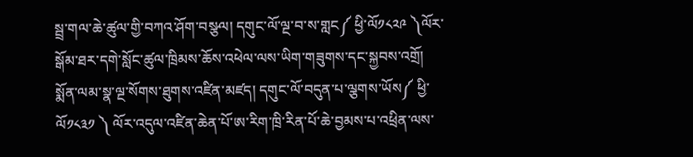སྦྲ་གལ་ཆེ་ཚུལ་གྱི་བཀའ་ཤོག་བསྩལ། དགུང་ལོ་ལྔ་བ་ས་གླང༼ ཕྱི་ལོ༡༨༢༩ ༽ལོར་སྒོམ་ཐར་དགེ་སློང་ཚུལ་ཁྲིམས་ཆོས་འཕེལ་ལས་ཡིག་གཟུགས་དང་སྐྱབས་འགྲོ། སྨོན་ལམ་སྣ་ལྔ་སོགས་ཐུགས་འཛིན་མཛད། དགུང་ལོ་བདུན་པ་ལྕགས་ཡོས༼ ཕྱི་ལོ༡༨༣༡ ༽ ལོར་འདུལ་འཛིན་ཆེན་པོ་ཨ་རིག་ཁྲི་རིན་པོ་ཆེ་བྱམས་པ་འཕྲིན་ལས་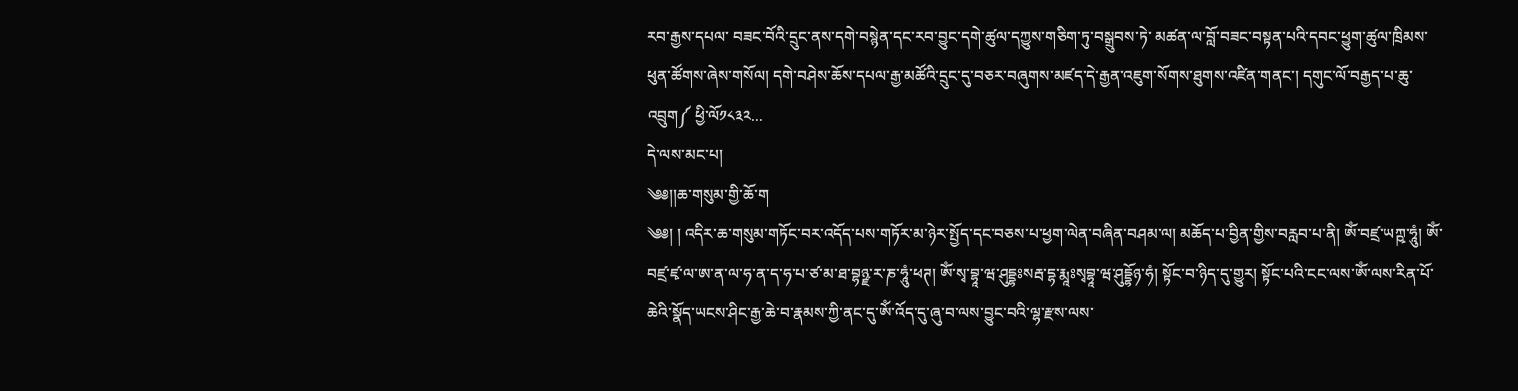རབ་རྒྱས་དཔལ་ བཟང་བོའི་དྲུང་ནས་དགེ་བསྙེན་དང་རབ་བྱུང་དགེ་ཚུལ་དཀྱུས་གཅིག་ཏུ་བསྒྲུབས་ཏེ་ མཚན་ལ་བློ་བཟང་བསྟན་པའི་དབང་ཕྱུག་ཚུལ་ཁྲིམས་ཕུན་ཚོགས་ཞེས་གསོལ། དགེ་བཤེས་ཆོས་དཔལ་རྒྱ་མཚོའི་དྲུང་དུ་བཅར་བཞུགས་མཛད་དེ་རྒྱན་འཇུག་སོགས་ཐུགས་འཛིན་གནང་། དགུང་ལོ་བརྒྱད་པ་ཆུ་འབྲུག༼ ཕྱི་ལོ༡༨༣༢...
དེ་ལས་མང་པ།
༄༅།།ཆ་གསུམ་གྱི་ཆོ་ག
༄༅། ། འདིར་ཆ་གསུམ་གཏོང་བར་འདོད་པས་གཏོར་མ་ཉེར་སྤྱོད་དང་བཅས་པ་ཕྱག་ལེན་བཞིན་བཤམ་ལ། མཆོད་པ་བྱིན་གྱིས་བརླབ་པ་ནི། ཨོཾ་བཛྲ་ཡཀྵ་ཧཱུཾ། ཨོཾ་བཛྲ་ཛྭ་ལ་ཨ་ན་ལ་ཧ་ན་ད་ཧ་པ་ཙ་མ་ཐ་བྷཉྫ་ར་ཎ་ཧཱུཾ་ཕཊ། ཨོཾ་སྭ་བྷཱ་ཝ་ཤུདྡྷཿསརྦ་དྷ་རྨཱཿསྭབྷཱ་ཝ་ཤུདྡྷོཉ་ཧཾ། སྟོང་བ་ཉིད་དུ་གྱུར། སྟོང་པའི་ངང་ལས་ཨོཾ་ལས་རིན་པོ་ཆེའི་སྣོད་ཡངས་ཤིང་རྒྱ་ཆེ་བ་རྣམས་ཀྱི་ནང་དུ་ཨོཾ་འོད་དུ་ཞུ་བ་ལས་བྱུང་བའི་ལྷ་རྫས་ལས་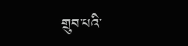གྲུབ་པའི་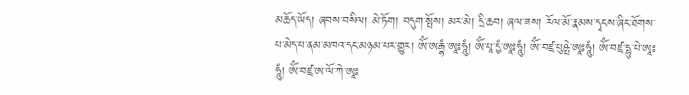མཆོད་ཡོད། ཞབས་བསིལ། མེ་ཏོག། བདུག་སྤོས། མར་མེ། དྲི་ཆབ། ཞལ་ཟས། རོལ་མོ་རྣམས་དྭངས་ཞིང་ཐོགས་པ་མེད་པ་ནམ་མཁའ་དང་མཉམ་པར་གྱུར། ཨོཾ་ཨརྒྷཾ་ཨཱཿཧཱུཾ། ཨོཾ་པཱ་དྱཾ་ཨཱཿཧཱུཾ། ཨོཾ་བཛྲ་པུཥྤེ་ཨཱཿཧཱུཾ། ཨོཾ་བཛྲ་དྷུ་པེ་ཨཱཿཧཱུཾ། ཨོཾ་བཛྲ་ཨ་ལོ་ཀེ་ཨཱཿ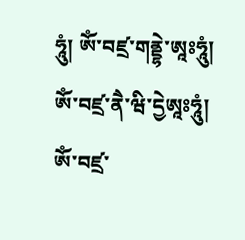ཧཱུཾ། ཨོཾ་བཛྲ་གནྡྷེ་ཨཱཿཧཱུཾ། ཨོཾ་བཛྲ་ནཻ་ཝི་དྱེཨཱཿཧཱུཾ། ཨོཾ་བཛྲ་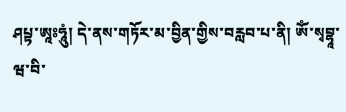ཤཔྟ་ཨཱཿཧཱུཾ། དེ་ནས་གཏོར་མ་བྱིན་གྱིས་བརླབ་པ་ནི། ཨོཾ་སྭབྷཱ་ཝ་བི་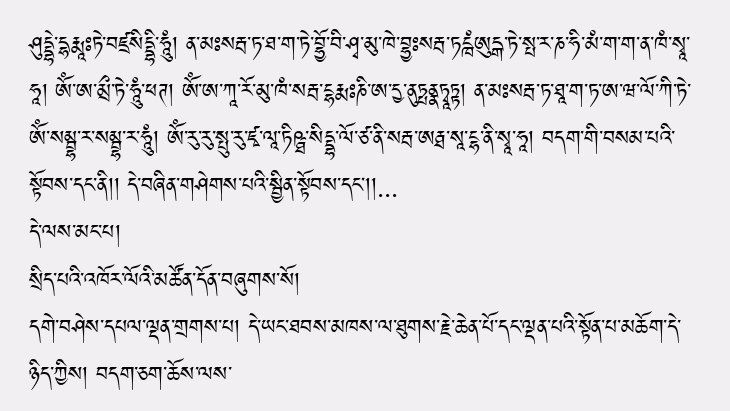ཤུདྡྷེ་དྷརྨཱཿཏེ་བཛྲསིདྡྷི་ཧཱུཾ། ན་མཿསརྦ་ཏ་ཐ་ག་ཏེ་བྷྱོ་བི་ཤྭ་མུ་ཁེ་བྷྱཿསརྦ་ཏངྑཾཨུདྒ་ཏེ་སྤ་ར་ཎ་ཧི་མཾ་ག་ག་ན་ཁཾ་སྭཱ་ཧཱ། ཨོཾ་ཨ་མྲྀ་ཏེ་ཧཱུཾ་ཕཊ། ཨོཾ་ཨ་ཀཱ་རོ་མུ་ཁཾ་སརྦ་ངྷརྨཿཎི་ཨ་དྱ་ནུཏྤནྣཏྭཱཏྟ། ན་མཿསརྦ་ཏ་ཐཱ་ག་ཏ་ཨ་ཝ་ལོ་ཀི་ཏེ་ཨོཾ་སམྦྷ་ར་སམྦྷ་ར་ཧཱུཾ། ཨོཾ་རུ་རུ་སྤུ་རུ་ཛྭ་ལཱ་ཏིཥྠ་སིདྡྷ་ལོ་ཙ་ནི་སརྦ་ཨརྠ་སཱ་ངྷ་ནི་སྭཱ་ཧཱ། བདག་གི་བསམ་པའི་སྟོབས་དང་ནི།། དེ་བཞིན་གཤེགས་པའི་སྦྱིན་སྟོབས་དང།།...
དེ་ལས་མང་པ།
སྲིད་པའི་འཁོར་ལོའི་མཚོན་དོན་བཞུགས་སོ།
དགེ་བཤེས་དཔལ་ལྡན་གྲགས་པ། དེ་ཡང་ཐབས་མཁས་ལ་ཐུགས་རྗེ་ཆེན་པོ་དང་ལྡན་པའི་སྟོན་པ་མཆོག་དེ་ཉིད་ཀྱིས། བདག་ཅག་ཆོས་ལས་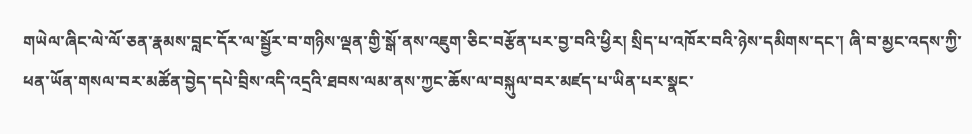གཡེལ་ཞིང་ལེ་ལོ་ཅན་རྣམས་བླང་དོར་ལ་སྦྱོར་བ་གཉིས་ལྡན་གྱི་སྒོ་ནས་འཇུག་ཅིང་བརྩོན་པར་བྱ་བའི་ཕྱིར། སྲིད་པ་འཁོར་བའི་ཉེས་དམིགས་དང་། ཞི་བ་མྱང་འདས་ཀྱི་ཕན་ཡོན་གསལ་བར་མཚོན་བྱེད་དཔེ་བྲིས་འདི་འདྲའི་ཐབས་ལམ་ནས་ཀྱང་ཆོས་ལ་བསྐུལ་བར་མཛད་པ་ཡིན་པར་སྣང་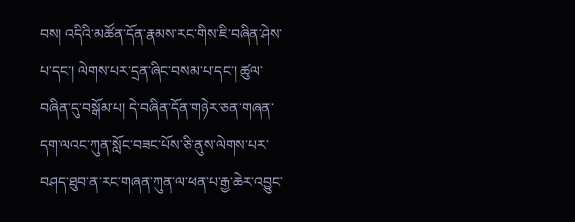བས། འདིའི་མཚོན་དོན་རྣམས་རང་གིས་ཇི་བཞིན་ཤེས་པ་དང་། ལེགས་པར་དྲན་ཞིང་བསམ་པ་དང་། ཚུལ་བཞིན་དུ་བསྒོམ་པ། དེ་བཞིན་དོན་གཉེར་ཅན་གཞན་དག་ལའང་ཀུན་སློང་བཟང་པོས་ཅི་ནུས་ལེགས་པར་བཤད་ཐུབ་ན་རང་གཞན་ཀུན་ལ་ཕན་པ་རྒྱ་ཆེར་འབྱུང་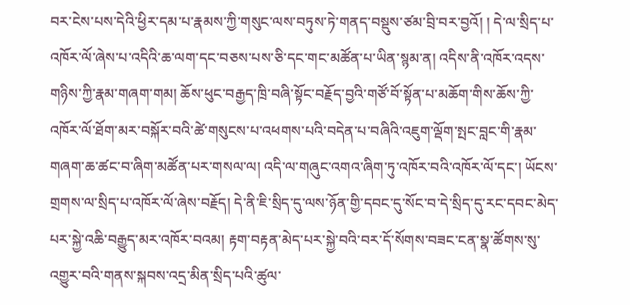བར་ངེས་པས་དེའི་ཕྱིར་དམ་པ་རྣམས་ཀྱི་གསུང་ལས་བཏུས་ཏེ་གནད་བསྡུས་ཙམ་བྲི་བར་བྱའོ། ། དེ་ལ་སྲིད་པ་འཁོར་ལོ་ཞེས་པ་འདིའི་ཆ་ལག་དང་བཅས་པས་ཅི་དང་གང་མཚོན་པ་ཡིན་སྙམ་ན། འདིས་ནི་འཁོར་འདས་གཉིས་ཀྱི་རྣམ་གཞག་གམ། ཆོས་ཕུང་བརྒྱད་ཁྲི་བཞི་སྟོང་བརྗོད་བྱའི་གཙོ་བོ་སྟོན་པ་མཆོག་གིས་ཆོས་ཀྱི་འཁོར་ལོ་ཐོག་མར་བསྐོར་བའི་ཚེ་གསུངས་པ་འཕགས་པའི་བདེན་པ་བཞིའི་འཇུག་ལྡོག་སྤང་བླང་གི་རྣམ་གཞག་ཆ་ཚང་བ་ཞིག་མཚོན་པར་གསལ་ལ། འདི་ལ་གཞུང་འགའ་ཞིག་ཏུ་འཁོར་བའི་འཁོར་ལོ་དང་། ཡོངས་གྲགས་ལ་སྲིད་པ་འཁོར་ལོ་ཞེས་བརྗོད། དེ་ནི་ཇི་སྲིད་དུ་ལས་ཉོན་གྱི་དབང་དུ་སོང་བ་དེ་སྲིད་དུ་རང་དབང་མེད་པར་སྐྱེ་འཆི་བརྒྱུད་མར་འཁོར་བའམ། རྟག་བརྟན་མེད་པར་སྐྱེ་བའི་བར་དོ་སོགས་བཟང་ངན་སྣ་ཚོགས་སུ་འགྱུར་བའི་གནས་སྐབས་འདྲ་མིན་སྲིད་པའི་ཚུལ་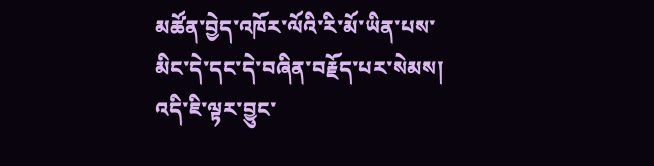མཚོན་བྱེད་འཁོར་ལོའི་རི་མོ་ཡིན་པས་མིང་དེ་དང་དེ་བཞིན་བརྗོད་པར་སེམས། འདི་ཇི་ལྟར་བྱུང་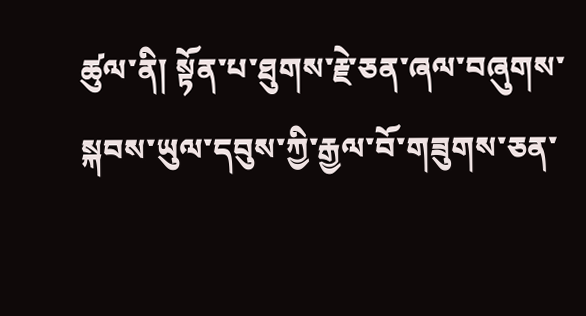ཚུལ་ནི། སྟོན་པ་ཐུགས་རྗེ་ཅན་ཞལ་བཞུགས་སྐབས་ཡུལ་དབུས་ཀྱི་རྒྱལ་བོ་གཟུགས་ཅན་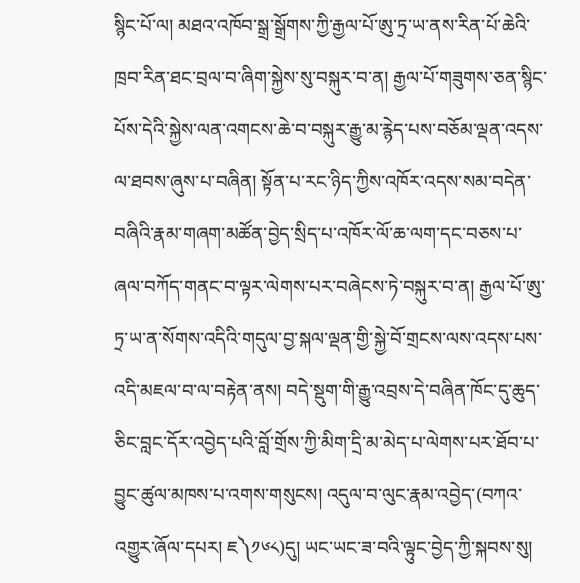སྙིང་པོ་ལ། མཐའ་འཁོབ་སྒྲ་སྒྲོགས་ཀྱི་རྒྱལ་པོ་ཨུ་ཏྲ་ཡ་ནས་རིན་པོ་ཆེའི་ཁྲབ་རིན་ཐང་བྲལ་བ་ཞིག་སྐྱེས་སུ་བསྐུར་བ་ན། རྒྱལ་པོ་གཟུགས་ཅན་སྙིང་པོས་དེའི་སྐྱེས་ལན་འགངས་ཆེ་བ་བསྐུར་རྒྱུ་མ་རྙེད་པས་བཅོམ་ལྡན་འདས་ལ་ཐབས་ཞུས་པ་བཞིན། སྟོན་པ་རང་ཉིད་ཀྱིས་འཁོར་འདས་སམ་བདེན་བཞིའི་རྣམ་གཞག་མཚོན་བྱེད་སྲིད་པ་འཁོར་ལོ་ཆ་ལག་དང་བཅས་པ་ཞལ་བཀོད་གནང་བ་ལྟར་ལེགས་པར་བཞེངས་ཏེ་བསྐུར་བ་ན། རྒྱལ་པོ་ཨུ་ཏྲ་ཡ་ན་སོགས་འདིའི་གདུལ་བྱ་སྐལ་ལྡན་གྱི་སྐྱེ་བོ་གྲངས་ལས་འདས་པས་འདི་མཇལ་བ་ལ་བརྟེན་ནས། བདེ་སྡུག་གི་རྒྱུ་འབྲས་དེ་བཞིན་ཁོང་དུ་ཆུད་ཅིང་བླང་དོར་འབྱེད་པའི་བློ་གྲོས་ཀྱི་མིག་དྲི་མ་མེད་པ་ལེགས་པར་ཐོབ་པ་བྱུང་ཚུལ་མཁས་པ་འགས་གསུངས། འདུལ་བ་ལུང་རྣམ་འབྱེད་(བཀའ་འགྱུར་ཞོལ་དཔར། ཇ༽༡༦༨)དུ། ཡང་ཡང་ཟ་བའི་ལྟུང་བྱེད་ཀྱི་སྐབས་སུ།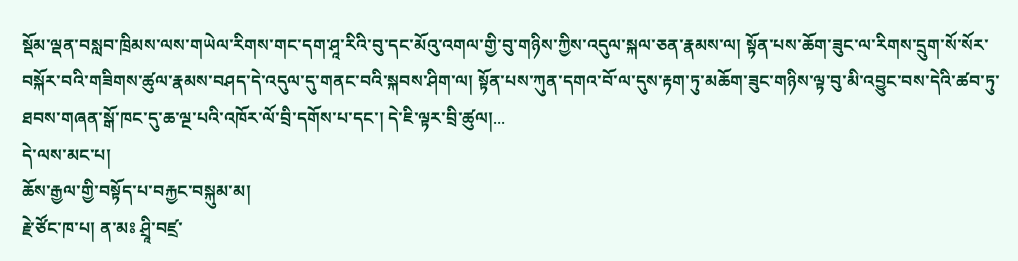སྡོམ་ལྡན་བསླབ་ཁྲིམས་ལས་གཡེལ་རིགས་གང་དག་ཤཱ་རིའི་བུ་དང་མོའུ་འགལ་གྱི་བུ་གཉིས་ཀྱིས་འདུལ་སྐལ་ཅན་རྣམས་ལ། སྟོན་པས་ཆོག་ཟུང་ལ་རིགས་དྲུག་སོ་སོར་བསྐོར་བའི་གཟིགས་ཚུལ་རྣམས་བཤད་དེ་འདུལ་དུ་གནང་བའི་སྐབས་ཤིག་ལ། སྟོན་པས་ཀུན་དགའ་བོ་ལ་དུས་རྟག་ཏུ་མཆོག་ཟུང་གཉིས་ལྟ་བུ་མི་འབྱུང་བས་དེའི་ཚབ་ཏུ་ཐབས་གཞན་སྒོ་ཁང་དུ་ཆ་ལྔ་པའི་འཁོར་ལོ་བྲི་དགོས་པ་དང་། དེ་ཇི་ལྟར་བྲི་ཚུལ།...
དེ་ལས་མང་པ།
ཆོས་རྒྱལ་གྱི་བསྟོད་པ་བརྐྱང་བསྐུམ་མ།
རྗེ་ཙོང་ཁ་པ། ན་མཿ ཤྲཱི་བཛྲ་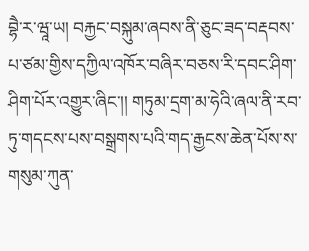བྷཻ་ར་ཝཱ་ཡ། བརྐྱང་བསྐུམ་ཞབས་ནི་ཅུང་ཟད་བརྡབས་པ་ཙམ་གྱིས་དཀྱིལ་འཁོར་བཞིར་བཅས་རི་དབང་ཤིག་ཤིག་པོར་འགྱུར་ཞིང་།། གཏུམ་དྲག་མ་ཧེའི་ཞལ་ནི་རབ་ཏུ་གདངས་པས་བསྒྲགས་པའི་གད་རྒྱངས་ཆེན་པོས་ས་གསུམ་ཀུན་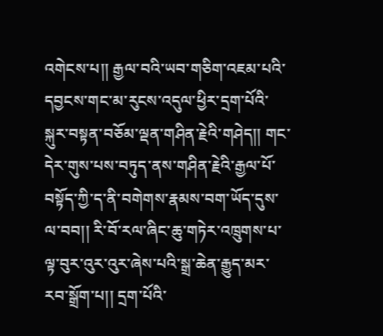འགེངས་པ།། རྒྱལ་བའི་ཡབ་གཅིག་འཇམ་པའི་དབྱངས་གང་མ་རུངས་འདུལ་ཕྱིར་དྲག་པོའི་སྐུར་བསྟན་བཅོམ་ལྡན་གཤིན་རྗེའི་གཤེད།། གང་དེར་གུས་པས་བཏུད་ནས་གཤིན་རྗེའི་རྒྱལ་པོ་བསྟོད་ཀྱི་ད་ནི་བགེགས་རྣམས་བག་ཡོད་དུས་ལ་བབ།། རི་བོ་རལ་ཞིང་ཆུ་གཏེར་འཁྲུགས་པ་ལྟ་བུར་འུར་འུར་ཞེས་པའི་སྒྲ་ཆེན་རྒྱུད་མར་རབ་སྒྲོག་པ།། དྲག་པོའི་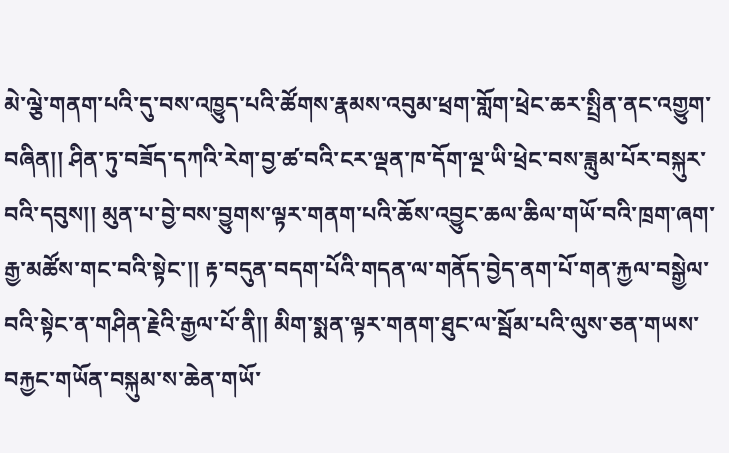མེ་ལྕེ་གནག་པའི་དུ་བས་འཁྱུད་པའི་ཚོགས་རྣམས་འབུམ་ཕྲག་གློག་ཕྲེང་ཆར་སྤྲིན་ནང་འགྱུག་བཞིན།། ཤིན་ཏུ་བཟོད་དཀའི་རེག་བྱ་ཚ་བའི་ངར་ལྡན་ཁ་དོག་ལྔ་ཡི་ཕྲེང་བས་ཟླུམ་པོར་བསྐུར་བའི་དབུས།། མུན་པ་བྱེ་བས་བྱུགས་ལྟར་གནག་པའི་ཆོས་འབྱུང་ཆལ་ཆིལ་གཡོ་བའི་ཁྲག་ཞག་རྒྱ་མཚོས་གང་བའི་སྟེང་།། རྟ་བདུན་བདག་པོའི་གདན་ལ་གནོད་བྱེད་ནག་པོ་གན་རྐྱལ་བསྒྱེལ་བའི་སྟེང་ན་གཤིན་རྗེའི་རྒྱལ་པོ་ནི།། མིག་སྨན་ལྟར་གནག་ཐུང་ལ་སྦོམ་པའི་ལུས་ཅན་གཡས་བརྐྱང་གཡོན་བསྐུམ་ས་ཆེན་གཡོ་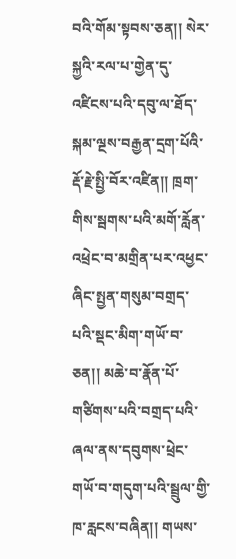བའི་གོམ་སྟབས་ཅན།། སེར་སྐྱའི་རལ་པ་གྱེན་དུ་འཛིངས་པའི་དབུ་ལ་ཐོད་སྐམ་ལྔས་བརྒྱན་དྲག་པོའི་རྡོ་རྗེ་སྤྱི་བོར་འཛིན།། ཁྲག་གིས་སྦགས་པའི་མགོ་རློན་འཕྲེང་བ་མགྲིན་པར་འཕྱང་ཞིང་སྤྱན་གསུམ་བགྲད་པའི་སྡང་མིག་གཡོ་བ་ཅན།། མཆེ་བ་རྣོན་པོ་གཙིགས་པའི་བགྲད་པའི་ཞལ་ནས་དབུགས་ཕྲེང་གཡོ་བ་གདུག་པའི་སྦྲུལ་གྱི་ཁ་རླངས་བཞིན།། གཡས་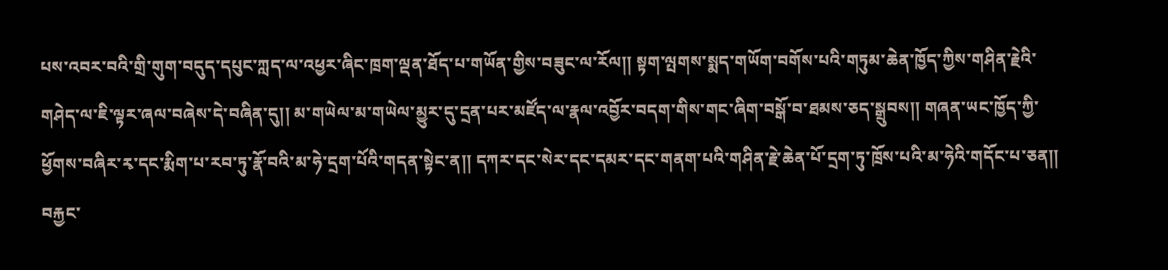པས་འབར་བའི་གྲི་གུག་བདུད་དཔུང་ཀླད་ལ་འཕྱར་ཞིང་ཁྲག་ལྡན་ཐོད་པ་གཡོན་གྱིས་བཟུང་ལ་རོལ།། སྟག་ལྤགས་སྨད་གཡོག་བགོས་པའི་གཏུམ་ཆེན་ཁྱོད་ཀྱིས་གཤིན་རྗེའི་གཤེད་ལ་ཇི་ལྟར་ཞལ་བཞེས་དེ་བཞིན་དུ།། མ་གཡེལ་མ་གཡེལ་མྱུར་དུ་དྲན་པར་མཛོད་ལ་རྣལ་འབྱོར་བདག་གིས་གང་ཞིག་བསྒོ་བ་ཐམས་ཅད་སྒྲུབས།། གཞན་ཡང་ཁྱོད་ཀྱི་ཕྱོགས་བཞིར་རྭ་དང་རྨིག་པ་རབ་ཏུ་རྣོ་བའི་མ་ཧེ་དྲག་པོའི་གདན་སྟེང་ན།། དཀར་དང་སེར་དང་དམར་དང་གནག་པའི་གཤིན་རྗེ་ཆེན་པོ་དྲག་ཏུ་ཁྲོས་པའི་མ་ཧེའི་གདོང་པ་ཅན།། བརྐྱང་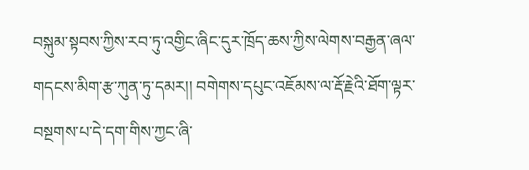བསྐུམ་སྟབས་ཀྱིས་རབ་ཏུ་འགྱིང་ཞིང་དུར་ཁྲོད་ཆས་ཀྱིས་ལེགས་བརྒྱན་ཞལ་གདངས་མིག་རྩ་ཀུན་ཏུ་དམར།། བགེགས་དཔུང་འཇོམས་ལ་རྡོ་རྗེའི་ཐོག་ལྟར་བསྔགས་པ་དེ་དག་གིས་ཀྱང་ཞི་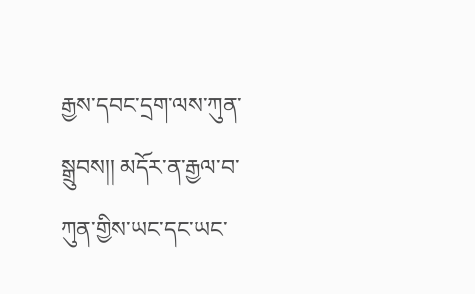རྒྱས་དབང་དྲག་ལས་ཀུན་སྒྲུབས།། མདོར་ན་རྒྱལ་བ་ཀུན་གྱིས་ཡང་དང་ཡང་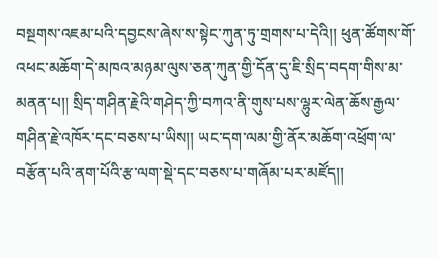བསྔགས་འཇམ་པའི་དབྱངས་ཞེས་ས་སྟེང་ཀུན་ཏུ་གྲགས་པ་དེའི།། ཕུན་ཚོགས་གོ་འཕང་མཆོག་དེ་མཁའ་མཉམ་ལུས་ཅན་ཀུན་གྱི་དོན་དུ་ཇི་སྲིད་བདག་གིས་མ་མནན་པ།། སྲིད་གཤིན་རྗེའི་གཤེད་ཀྱི་བཀའ་ནི་གུས་པས་ལྷུར་ལེན་ཆོས་རྒྱལ་གཤིན་རྗེ་འཁོར་དང་བཅས་པ་ཡིས།། ཡང་དག་ལམ་གྱི་ནོར་མཆོག་འཕྲོག་ལ་བརྩོན་པའི་ནག་པོའི་རྩ་ལག་སྡེ་དང་བཅས་པ་གཞོམ་པར་མཛོད།།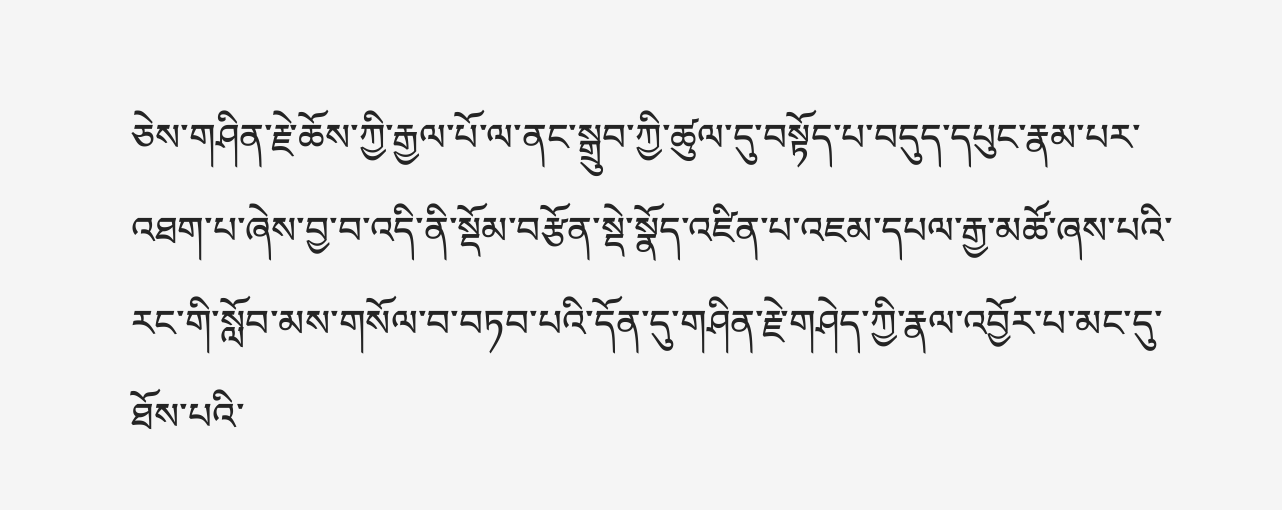ཅེས་གཤིན་རྗེ་ཆོས་ཀྱི་རྒྱལ་པོ་ལ་ནང་སྒྲུབ་ཀྱི་ཚུལ་དུ་བསྟོད་པ་བདུད་དཔུང་རྣམ་པར་འཐག་པ་ཞེས་བྱ་བ་འདི་ནི་སྡོམ་བརྩོན་སྡེ་སྣོད་འཛིན་པ་འཇམ་དཔལ་རྒྱ་མཚོ་ཞས་པའི་རང་གི་སློབ་མས་གསོལ་བ་བཏབ་པའི་དོན་དུ་གཤིན་རྗེ་གཤེད་ཀྱི་རྣལ་འབྱོར་པ་མང་དུ་ཐོས་པའི་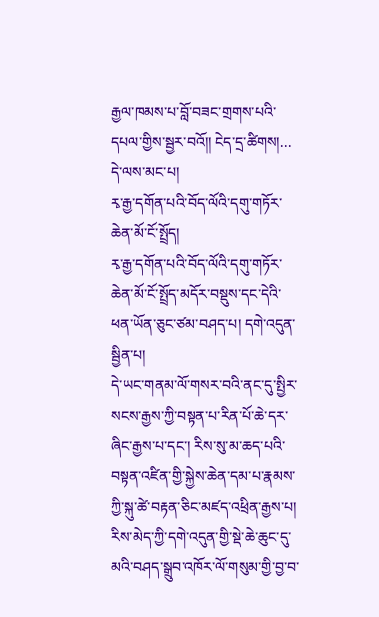རྒྱལ་ཁམས་པ་བློ་བཟང་གྲགས་པའི་དཔལ་གྱིས་སྦྱར་བའོ།། ངེད་དྲ་ཚིགས།...
དེ་ལས་མང་པ།
རྭ་རྒྱ་དགོན་པའི་བོད་ལོའི་དགུ་གཏོར་ཆེན་མོ་ངོ་སྤྲོད།
རྭ་རྒྱ་དགོན་པའི་བོད་ལོའི་དགུ་གཏོར་ཆེན་མོ་ངོ་སྤྲོད་མདོར་བསྡུས་དང་དེའི་ཕན་ཡོན་ཅུང་ཙམ་བཤད་པ། དགེ་འདུན་སྦྱིན་པ།
དེ་ཡང་གནམ་ལོ་གསར་བའི་ནང་དུ་སྤྱིར་སངས་རྒྱས་ཀྱི་བསྟན་པ་རིན་པོ་ཆེ་དར་ཞིང་རྒྱས་པ་དང་། རིས་སུ་མ་ཆད་པའི་བསྟན་འཛིན་གྱི་སྐྱེས་ཆེན་དམ་པ་རྣམས་ཀྱི་སྐུ་ཚེ་བརྟན་ཅིང་མཛད་འཕྲིན་རྒྱས་པ། རིས་མེད་ཀྱི་དགེ་འདུན་གྱི་སྡེ་ཆེ་ཆུང་དུ་མའི་བཤད་སྒྲུབ་འཁོར་ལོ་གསུམ་གྱི་བྱ་བ་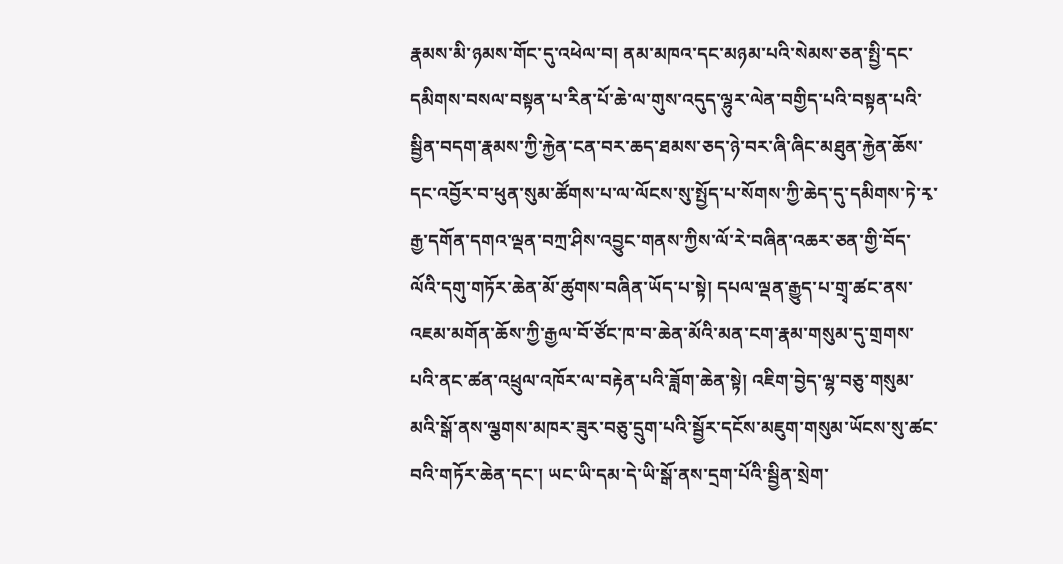རྣམས་མི་ཉམས་གོང་དུ་འཕེལ་བ། ནམ་མཁའ་དང་མཉམ་པའི་སེམས་ཅན་སྤྱི་དང་དམིགས་བསལ་བསྟན་པ་རིན་པོ་ཆེ་ལ་གུས་འདུད་ལྷུར་ལེན་བགྱིད་པའི་བསྟན་པའི་སྦྱིན་བདག་རྣམས་ཀྱི་རྐྱེན་ངན་བར་ཆད་ཐམས་ཅད་ཉེ་བར་ཞི་ཞིང་མཐུན་རྐྱེན་ཆོས་དང་འབྱོར་བ་ཕུན་སུམ་ཚོགས་པ་ལ་ལོངས་སུ་སྤྱོད་པ་སོགས་ཀྱི་ཆེད་དུ་དམིགས་ཏེ་རྭ་རྒྱ་དགོན་དགའ་ལྡན་བཀྲ་ཤིས་འབྱུང་གནས་ཀྱིས་ལོ་རེ་བཞིན་འཆར་ཅན་གྱི་བོད་ལོའི་དགུ་གཏོར་ཆེན་མོ་ཚུགས་བཞིན་ཡོད་པ་སྟེ། དཔལ་ལྡན་རྒྱུད་པ་གྲྭ་ཚང་ནས་འཇམ་མགོན་ཆོས་ཀྱི་རྒྱལ་བོ་ཙོང་ཁ་བ་ཆེན་མོའི་མན་ངག་རྣམ་གསུམ་དུ་གྲགས་པའི་ནང་ཚན་འཕྲུལ་འཁོར་ལ་བརྟེན་པའི་ཟློག་ཆེན་སྟེ། འཇིག་བྱེད་ལྷ་བཅུ་གསུམ་མའི་སྒོ་ནས་ལྕགས་མཁར་ཟུར་བཅུ་དྲུག་པའི་སྦྱོར་དངོས་མཇུག་གསུམ་ཡོངས་སུ་ཚང་བའི་གཏོར་ཆེན་དང་། ཡང་ཡི་དམ་དེ་ཡི་སྒོ་ནས་དྲག་པོའི་སྦྱིན་སྲེག་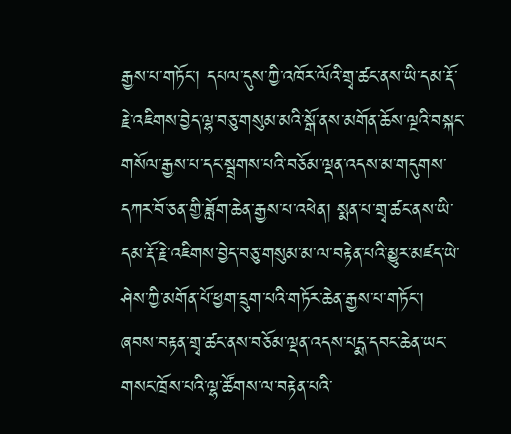རྒྱས་པ་གཏོང་། དཔལ་དུས་ཀྱི་འཁོར་ལོའི་གྲྭ་ཚང་ནས་ཡི་དམ་རྡོ་རྗེ་འཇིགས་བྱེད་ལྷ་བཅུ་གསུམ་མའི་སྒོ་ནས་མགོན་ཆོས་ལྔའི་བསྐང་གསོལ་རྒྱས་པ་དང་སྦྲགས་པའི་བཅོམ་ལྡན་འདས་མ་གདུགས་དཀར་བོ་ཅན་གྱི་ཟློག་ཆེན་རྒྱས་པ་འཕེན། སྨན་པ་གྲྭ་ཚང་ནས་ཡི་དམ་རྡོ་རྗེ་འཇིགས་བྱེད་བཅུ་གསུམ་མ་ལ་བརྟེན་པའི་མྱུར་མཛད་ཡེ་ཤེས་ཀྱི་མགོན་པོ་ཕྱག་དྲུག་པའི་གཏོར་ཆེན་རྒྱས་པ་གཏོང་། ཞབས་བརྟན་གྲྭ་ཚང་ནས་བཅོམ་ལྡན་འདས་པདྨ་དབང་ཆེན་ཡང་གསང་ཁྲོས་པའི་ལྷ་ཚོགས་ལ་བརྟེན་པའི་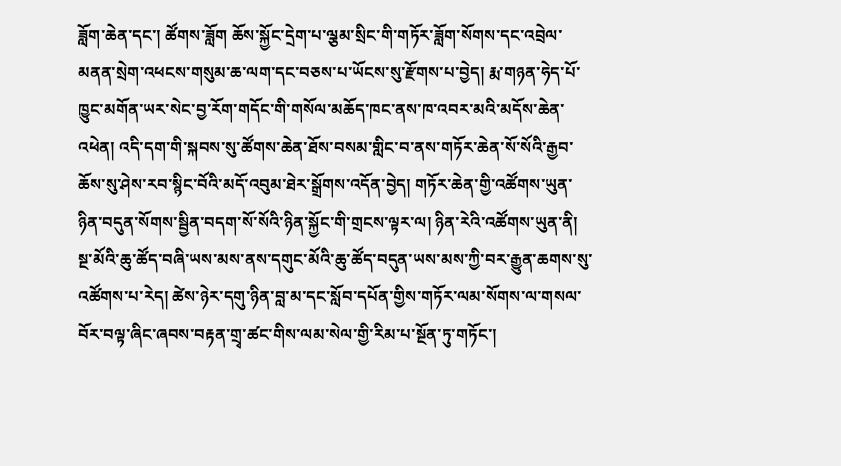ཟློག་ཆེན་དང་། ཚོགས་ཟློག ཆོས་སྐྱོང་དྲེག་པ་ལྕམ་སྲིང་གི་གཏོར་ཟློག་སོགས་དང་འབྲེལ་མནན་སྲེག་འཕངས་གསུམ་ཆ་ལག་དང་བཅས་པ་ཡོངས་སུ་རྫོགས་པ་བྱེད། རྨ་གཉན་ཧེད་པོ་ཁྱུང་མགོན་ཡར་སེང་བྱ་རོག་གདོང་གི་གསོལ་མཆོད་ཁང་ནས་ཁ་འབར་མའི་མདོས་ཆེན་འཕེན། འདི་དག་གི་སྐབས་སུ་ཚོགས་ཆེན་ཐོས་བསམ་གླིང་བ་ནས་གཏོར་ཆེན་སོ་སོའི་རྒྱབ་ཆོས་སུ་ཤེས་རབ་སྙིང་བོའི་མདོ་འབུམ་ཐེར་སྒྲོགས་འདོན་བྱེད། གཏོར་ཆེན་གྱི་འཚོགས་ཡུན་ཉིན་བདུན་སོགས་སྦྱིན་བདག་སོ་སོའི་ཉིན་སྐྱོང་གི་གྲངས་ལྟར་ལ། ཉིན་རེའི་འཚོགས་ཡུན་ནི། སྔ་མོའི་ཆུ་ཚོད་བཞི་ཡས་མས་ནས་དགུང་མོའི་ཆུ་ཚོད་བདུན་ཡས་མས་ཀྱི་བར་རྒྱུན་ཆགས་སུ་འཚོགས་པ་རེད། ཚེས་ཉེར་དགུ་ཉིན་བླ་མ་དང་སློབ་དཔོན་གྱིས་གཏོར་ལམ་སོགས་ལ་གསལ་བོར་བལྟ་ཞིང་ཞབས་བརྟན་གྲྭ་ཚང་གིས་ལམ་སེལ་གྱི་རིམ་པ་སྔོན་ཏུ་གཏོང་།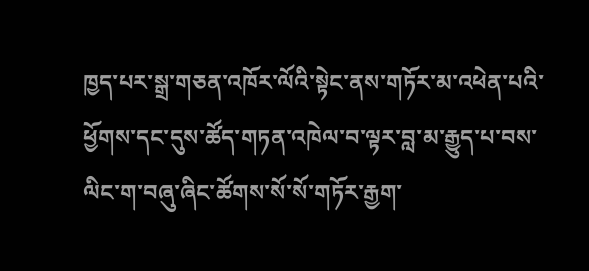ཁྱད་པར་སྒྲ་གཅན་འཁོར་ལོའི་སྟེང་ནས་གཏོར་མ་འཕེན་པའི་ཕྱོགས་དང་དུས་ཚོད་གཏན་འཁེལ་བ་ལྟར་བླ་མ་རྒྱུད་པ་བས་ལིང་ག་བཞུ་ཞིང་ཚོགས་སོ་སོ་གཏོར་རྒྱག་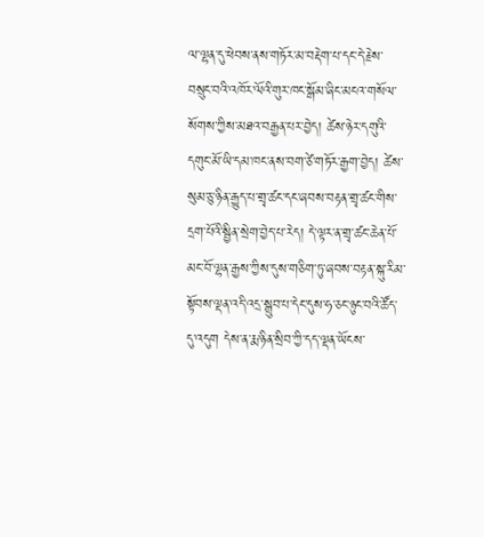ལ་ལྷན་དུ་ཕེབས་ནས་གཏོར་མ་བརྡེག་པ་དང་དེ་རྗེས་བསྲུང་བའི་འཁོར་ལོའི་གུར་ཁང་སྒོམ་ཞིང་མངའ་གསོལ་སོགས་ཀྱིས་མཐའ་བརྒྱན་པར་བྱེད། ཚེས་ཉེར་དགུའི་དགུང་མོ་ཡི་དམ་ཁང་ནས་བག་ཙེ་གཏོར་རྒྱག་བྱེད། ཚེས་སུམ་ཅུ་ཉིན་རྒྱུད་པ་གྲྭ་ཚང་དང་ཞབས་བརྟན་གྲྭ་ཚང་གིས་དྲག་པོའི་སྦྱིན་སྲེག་བྱེད་པ་རེད། དེ་ལྟར་ན་གྲྭ་ཚང་ཆེན་པོ་མང་བོ་ལྷན་རྒྱས་ཀྱིས་དུས་གཅིག་ཏུ་ཞབས་བརྟན་སྐུ་རིམ་སྟོབས་ལྡན་འདི་འདྲ་སྒྲུབ་པ་དེང་དུས་ཧ་ཅང་ཉུང་བའི་ཚོད་དུ་འདུག དེས་ན་རྨ་ཉིན་སྲིབ་ཀྱི་དད་ལྡན་ཡོངས་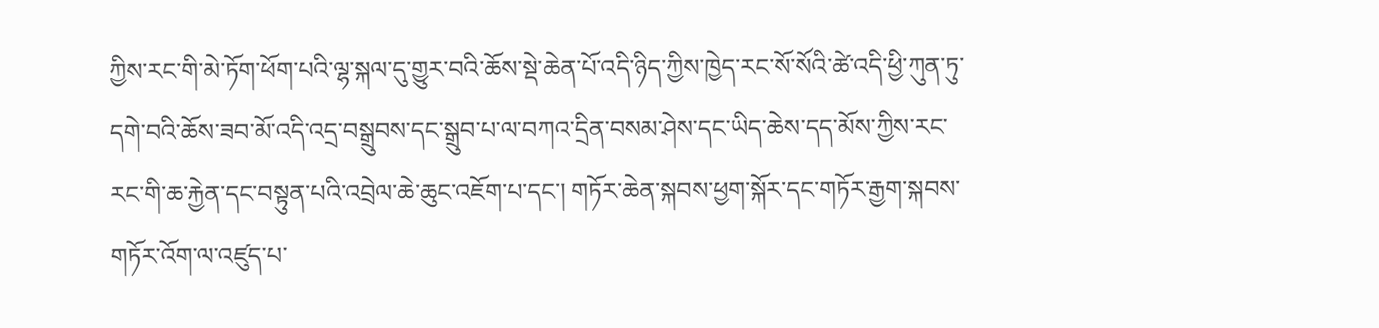ཀྱིས་རང་གི་མེ་ཏོག་ཕོག་པའི་ལྷ་སྐལ་དུ་གྱུར་བའི་ཆོས་སྡེ་ཆེན་པོ་འདི་ཉིད་ཀྱིས་ཁྱེད་རང་སོ་སོའི་ཚེ་འདི་ཕྱི་ཀུན་ཏུ་དགེ་བའི་ཆོས་ཟབ་མོ་འདི་འདྲ་བསྒྲུབས་དང་སྒྲུབ་པ་ལ་བཀའ་དྲིན་བསམ་ཤེས་དང་ཡིད་ཆེས་དད་མོས་ཀྱིས་རང་རང་གི་ཆ་རྐྱེན་དང་བསྟུན་པའི་འབྲེལ་ཆེ་ཆུང་འཇོག་པ་དང་། གཏོར་ཆེན་སྐབས་ཕྱག་སྐོར་དང་གཏོར་རྒྱག་སྐབས་གཏོར་འོག་ལ་འཛུད་པ་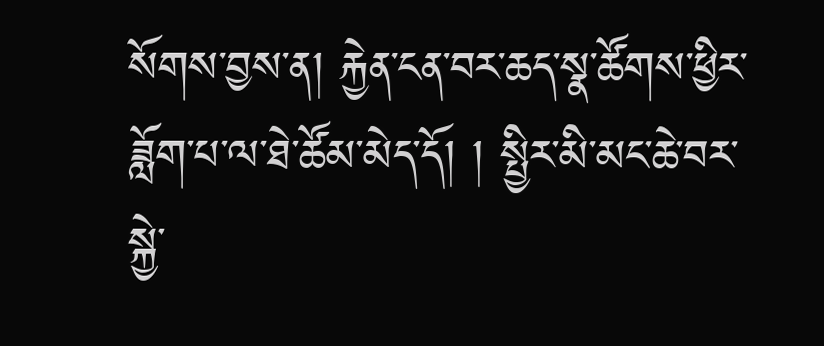སོགས་བྱས་ན། རྐྱེན་ངན་བར་ཆད་སྣ་ཚོགས་ཕྱིར་ཟློག་པ་ལ་ཐེ་ཚོམ་མེད་དོ། ། སྤྱིར་མི་མང་ཆེ་བར་སྐྱེ་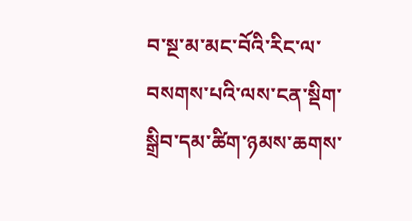བ་སྔ་མ་མང་བོའི་རིང་ལ་བསགས་པའི་ལས་ངན་སྡིག་སྒྲིབ་དམ་ཚིག་ཉམས་ཆགས་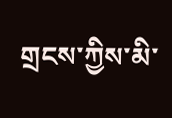གྲངས་ཀྱིས་མི་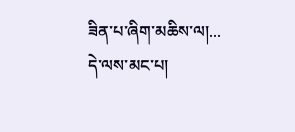ཟིན་པ་ཞིག་མཆིས་ལ།...
དེ་ལས་མང་པ།